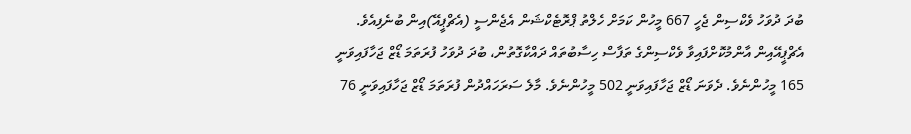ބުދަ ދުވަހު ވެކްސިން ޖެހީ 667 މީހުން ކަމަށް ހެލްތު ޕްރޮޓެކްޝަން އެޖެންސީ (އެޗްޕީއޭ)އިން ބުނެފިއެވެ.
އެޗްޕީއޭއިން އާންމުކޮށްފައިވާ ވެކްސިންގެ ތަފާސް ހިސާބުތައް ދައްކާގޮތުން، ބުދަ ދުވަހު ފުރަތަމަ ޑޯޒް ޖަހާފައިވަނީ 165 މީހުންނެވެ. ދެވަނަ ޑޯޒް ޖަހާފައިވަނީ 502 މީހުންނެވެ. މާލެ ސަރަހައްދުން ފުރަތަމަ ޑޯޒް ޖަހާފައިވަނީ 76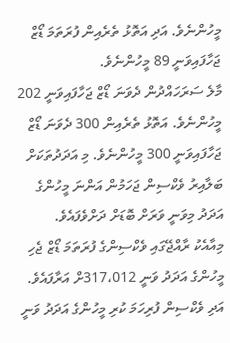މީހުންނެވެ. އަދި އަތޮޅު ތެރެއިން ފުރަތަމަ ޑޯޒް ޖަހާފައިވަނީ 89 މީހުންނެވެ.
މާލެ ސަރަހައްދުން ދެވަނަ ޑޯޒް ޖަހާފައިވަނީ 202 މީހުންނެވެ. އަތޮޅު ތެރެއިން 300 ދެވަނަ ޑޯޒް ޖަހާފައިވަނީ 300 މީހުންނެވެ. މި އަދަދުތަކަށް ބަލާއިރު ވެކްސިން ޖަހަމުން އަންނަ މީހުންގެ އަދަދު މިވަނީ ވަރަށް ބޮޑަށް ދަށްވެފައެވެ.
މިއާއެކު ރާއްޖޭގައި ވެކްސިންގެ ފުރަތަމަ ޑޯޒް ޖެހި މީހުންގެ އަދަދު ވަނީ 317،012ށް އަރާފައެވެ. އަދި ވެކްސިން ފުރިހަމަ ކުރި މީހުންގެ އަދަދު ވަނީ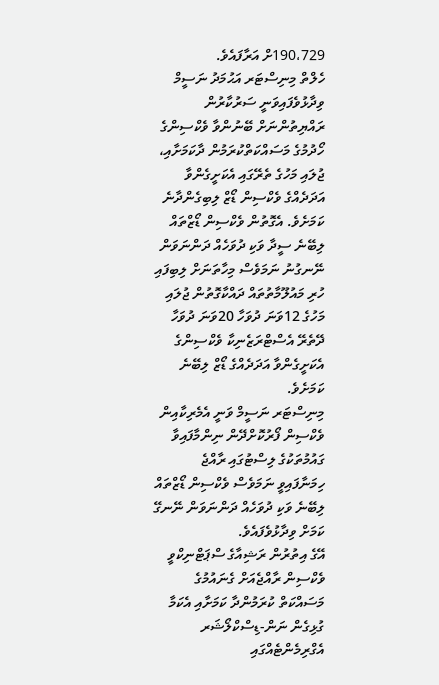190،729ށް އަރާފައެވެ.
ހެލްތް މިނިސްޓަރ އަޙުމަދު ނަސީމް ވިދާޅުވެފައިވަނީ ސަރުކާރުން ރައްޔިތުންނަށް ބޭނުންވާ ވެކްސިންގެ ހޯދުމުގެ މަސައްކަތްކުރަމުން ދާކަމަށާއި، ޖުލައި މަހުގެ ތެރޭގައި އެކަށީގެންވާ އަދަދެއްގެ ވެކްސިން ޑޯޒް ލިބިގެންދާނެ ކަމަށެވެ. އެގޮތުން ވެކްސިން ޑޯޒްތައް ލިބޭނެ ސީދާ ވަކި ދުވަހެއް ދަންނަވަން ނޭނގުނު ނަމަވެސް މިހާތަނަށް ލިބިފައި ހުރި މައުލޫމާތުތައް ދައްކާގޮތުން ޖުލައި މަހުގެ 12ވަނަ ދުވަހާ 20ވަނަ ދުވަހާ ދޭތެރޭ އެސްޓްރަޒެނިކާ ވެކްސިންގެ އެކަށީގެންވާ އަދަދެއްގެ ޑޯޒް ލިބޭނެ ކަމަށެވެ.
މިނިސްޓަރ ނަސީމް ވަނީ އެމެރިކާއިން ވެކްސިން ފޯރުކޮށްދޭން ނިންމާފައިވާ ގައުމުތަކުގެ ލިސްޓުގައި ރާއްޖެ ހިމަނާފައިވީ ނަމަވެސް ވެކްސިން ޑޯޒްތައް ލިބޭނެ ވަކި ދުވަހެއް ދަންނަވަން ނޭނގޭ ކަމަށް ވިދާޅުވެފައެވެ.
އޭގެ އިތުރުން ރަޝިއާގެ ސްޕަޓްނިކްވީ ވެކްސިން ރާއްޖެއަށް ގެނައުމުގެ މަސައްކަތް ކުރަމުންދާ ކަމަށާއި އެކަމާ ގުޅިގެން ނަން-ޑިސްކްލޯޝަރ އެގްރިމެންޓެއްގައި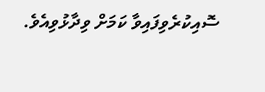ސޮއިކުރެވިފައިވާ ކަމަށް ވިދާޅުވިއެވެ.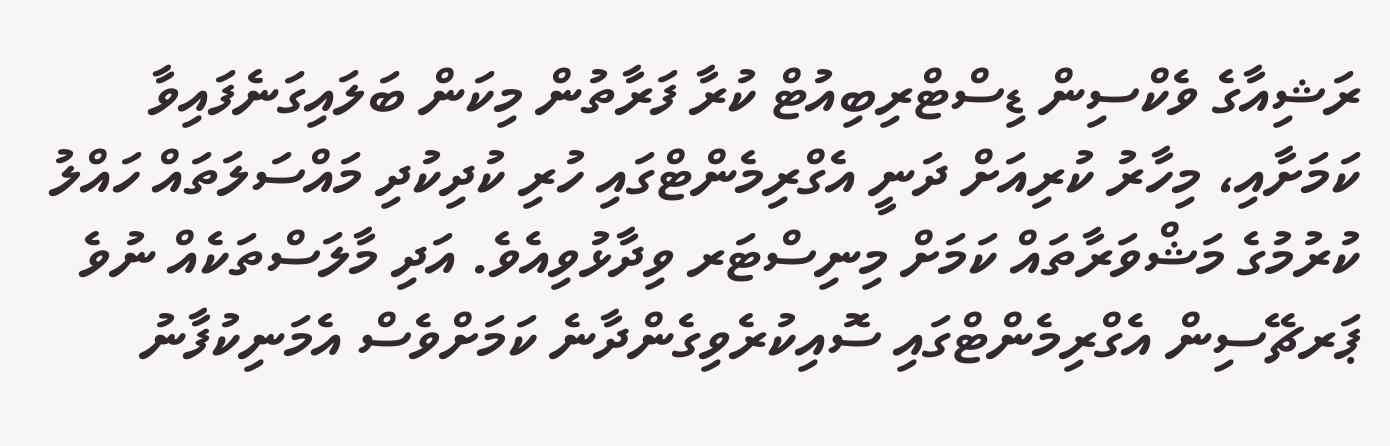ރަޝިއާގެ ވެކްސިން ޑިސްޓްރިބިއުޓް ކުރާ ފަރާތުން މިކަން ބަލައިގަނެފައިވާ ކަމަށާއި، މިހާރު ކުރިއަށް ދަނީ އެގްރިމެންޓްގައި ހުރި ކުދިކުދި މައްސަލަތައް ހައްލު ކުރުމުގެ މަޝްވަރާތައް ކަމަށް މިނިސްޓަރ ވިދާޅުވިއެވެ. އަދި މާލަސްތަކެއް ނުވެ ޕަރޗޭސިން އެގްރިމެންޓްގައި ސޮއިކުރެވިގެންދާނެ ކަމަށްވެސް އެމަނިކުފާނު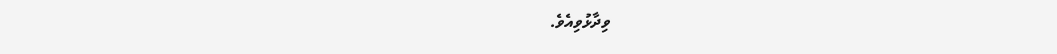ވިދާޅުވިއެވެ.